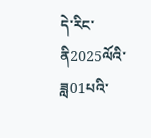དེ་རིང་ནི2025ལོའི་ཟླ01པའི་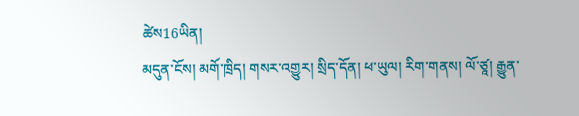ཚེས16ཡིན།
མདུན་ངོས། མགོ་ཁྲིད། གསར་འགྱུར། སྲིད་དོན། ཕ་ཡུལ། རིག་གནས། ལོ་ཙཱ། རྒྱུན་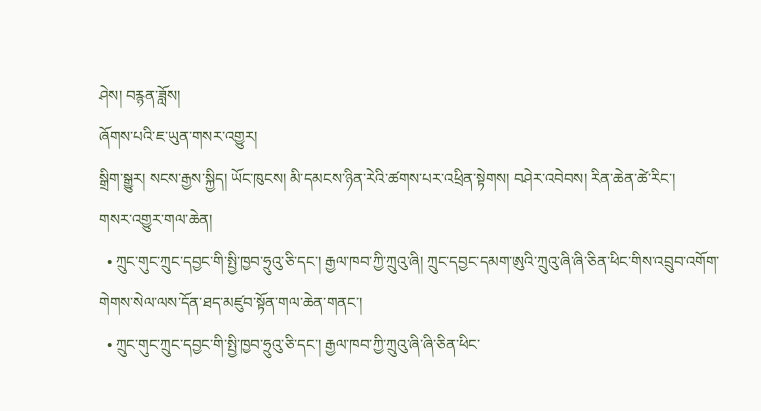ཤེས། བརྙན་ཟློས།
ཞོགས་པའི་ཇ་ཡུན་གསར་འགྱུར།
སྒྲིག་སྒྱུར། སངས་རྒྱས་སྐྱིད། ཡོང་ཁུངས། མི་དམངས་ཉིན་རེའི་ཚགས་པར་འཕྲིན་སྟེགས། བཤེར་འབེབས། རིན་ཆེན་ཚེ་རིང་།
གསར་འགྱུར་གལ་ཆེན།
  • ཀྲུང་གུང་ཀྲུང་དབྱང་གི་སྤྱི་ཁྱབ་ཧྲུའུ་ཅི་དང་། རྒྱལ་ཁབ་ཀྱི་ཀྲུའུ་ཞི། ཀྲུང་དབྱང་དམག་ཨུའི་ཀྲུའུ་ཞི་ཞི་ཅིན་ཕིང་གིས་འབྲུབ་འགོག་གེགས་སེལ་ལས་དོན་ཐད་མཛུབ་སྟོན་གལ་ཆེན་གནང་།
  • ཀྲུང་གུང་ཀྲུང་དབྱང་གི་སྤྱི་ཁྱབ་ཧྲུའུ་ཅི་དང་། རྒྱལ་ཁབ་ཀྱི་ཀྲུའུ་ཞི་ཞི་ཅིན་ཕིང་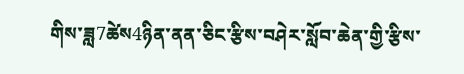གིས་ཟླ7ཚེས4ཉིན་ནན་ཅིང་རྩིས་བཤེར་སློབ་ཆེན་གྱི་རྩིས་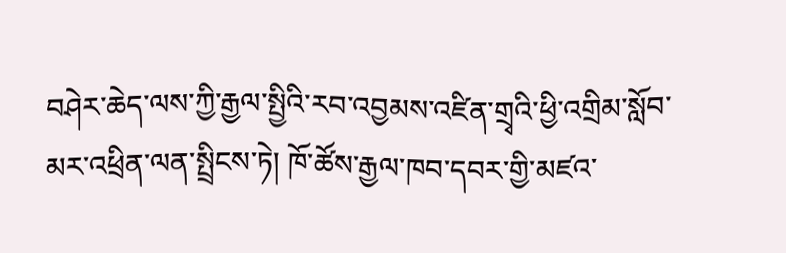བཤེར་ཆེད་ལས་ཀྱི་རྒྱལ་སྤྱིའི་རབ་འབྱམས་འཛིན་གྲྭའི་ཕྱི་འགྲིམ་སློབ་མར་འཕྲིན་ལན་སྤྲིངས་ཏེ། ཁོ་ཚོས་རྒྱལ་ཁབ་དབར་གྱི་མཛའ་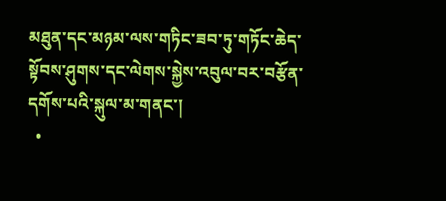མཐུན་དང་མཉམ་ལས་གཏིང་ཟབ་ཏུ་གཏོང་ཆེད་སྟོབས་ཤུགས་དང་ལེགས་སྐྱེས་འབུལ་བར་བརྩོན་དགོས་པའི་སྐུལ་མ་གནང་།
  •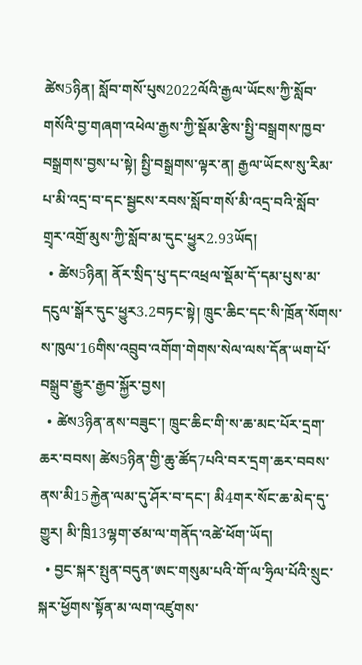ཚེས5ཉིན། སློབ་གསོ་པུས2022ལོའི་རྒྱལ་ཡོངས་ཀྱི་སློབ་གསོའི་བྱ་གཞག་འཕེལ་རྒྱས་ཀྱི་སྡོམ་རྩིས་སྤྱི་བསྒྲགས་ཁྱབ་བསྒྲགས་བྱས་པ་སྟེ། སྤྱི་བསྒྲགས་ལྟར་ན། རྒྱལ་ཡོངས་སུ་རིམ་པ་མི་འདྲ་བ་དང་སྦྱངས་རབས་སློབ་གསོ་མི་འདྲ་བའི་སློབ་གྲྭར་འགྲོ་མུས་ཀྱི་སློབ་མ་དུང་ཕྱུར2.93ཡོད།
  • ཚེས5ཉིན། ནོར་སྲིད་པུ་དང་འཕྲལ་སྡོམ་དོ་དམ་པུས་མ་དངུལ་སྒོར་དུང་ཕྱུར3.2བཏང་སྟེ། ཁྲུང་ཆིང་དང་སི་ཁྲོན་སོགས་ས་ཁུལ་16གིས་འབྲུབ་འགོག་གེགས་སེལ་ལས་དོན་ཡག་པོ་བསྒྲུབ་རྒྱུར་རྒྱབ་སྐྱོར་བྱས།
  • ཚེས3ཉིན་ནས་བཟུང་། ཁྲུང་ཆིང་གི་ས་ཆ་མང་པོར་དྲག་ཆར་བབས། ཚེས5ཉིན་གྱི་ཆུ་ཚོད7པའི་བར་དྲག་ཆར་བབས་ནས་མི15རྐྱེན་ལམ་དུ་ཤོར་བ་དང་། མི4གར་སོང་ཆ་མེད་དུ་གྱུར། མི་ཁྲི13ལྷག་ཙམ་ལ་གནོད་འཚེ་ཕོག་ཡོད།
  • བྱང་སྐར་སྤུན་བདུན་ཨང་གསུམ་པའི་གོ་ལ་ཧྲིལ་པོའི་སྲུང་སྐར་ཕྱོགས་སྟོན་མ་ལག་འཛུགས་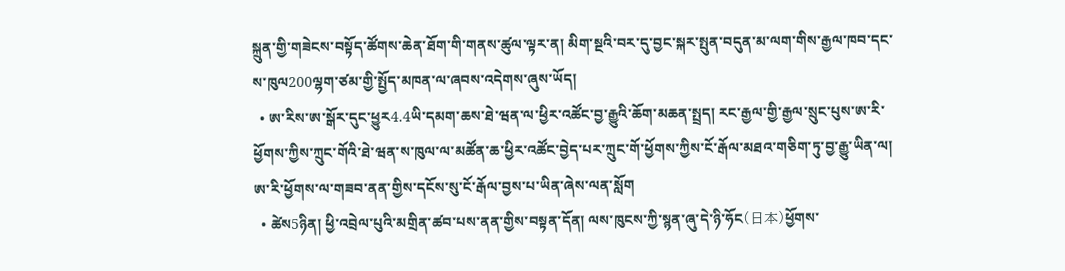སྐྲུན་གྱི་གཟེངས་བསྟོད་ཚོགས་ཆེན་ཐོག་གི་གནས་ཚུལ་ལྟར་ན། མིག་སྔའི་བར་དུ་བྱང་སྐར་སྤུན་བདུན་མ་ལག་གིས་རྒྱལ་ཁབ་དང་ས་ཁུལ200ལྷག་ཙམ་གྱི་སྤྱོད་མཁན་ལ་ཞབས་འདེགས་ཞུས་ཡོད།
  • ཨ་རིས་ཨ་སྒོར་དུང་ཕྱུར4.4ཡི་དམག་ཆས་ཐེ་ཝན་ལ་ཕྱིར་འཚོང་བྱ་རྒྱུའི་ཆོག་མཆན་སྤྲད། རང་རྒྱལ་གྱི་རྒྱལ་སྲུང་པུས་ཨ་རི་ཕྱོགས་ཀྱིས་ཀྲུང་གོའི་ཐེ་ཝན་ས་ཁུལ་ལ་མཚོན་ཆ་ཕྱིར་འཚོང་བྱེད་པར་ཀྲུང་གོ་ཕྱོགས་ཀྱིས་ངོ་རྒོལ་མཐའ་གཅིག་ཏུ་བྱ་རྒྱུ་ཡིན་ལ། ཨ་རི་ཕྱོགས་ལ་གཟབ་ནན་གྱིས་དངོས་སུ་ངོ་རྒོལ་བྱས་པ་ཡིན་ཞེས་ལན་སློག
  • ཚེས5ཉིན། ཕྱི་འབྲེལ་པུའི་མགྲིན་ཚབ་པས་ནན་གྱིས་བསྟན་དོན། ལས་ཁུངས་ཀྱི་སྙན་ཞུ་དེ་ཉི་ཧོང(日本)ཕྱོགས་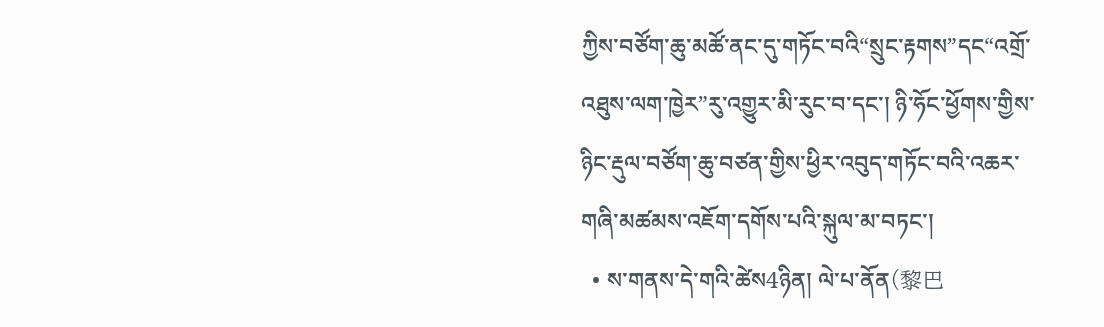ཀྱིས་བཙོག་ཆུ་མཚོ་ནང་དུ་གཏོང་བའི“སྲུང་རྟགས”དང“འགྲོ་འཐུས་ལག་ཁྱེར”རུ་འགྱུར་མི་རུང་བ་དང་། ཉི་ཧོང་ཕྱོགས་གྱིས་ཉིང་རྡུལ་བཙོག་ཆུ་བཙན་གྱིས་ཕྱིར་འབུད་གཏོང་བའི་འཆར་གཞི་མཚམས་འཇོག་དགོས་པའི་སྐུལ་མ་བཏང་།
  • ས་གནས་དེ་གའི་ཚེས4ཉིན། ལེ་པ་ནོན(黎巴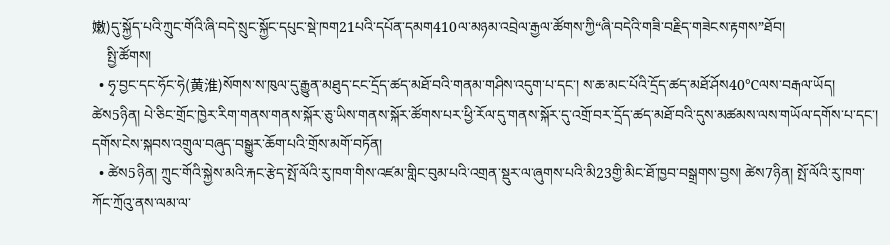嫩)དུ་སྐྱོད་པའི་ཀྲུང་གོའི་ཞི་བདེ་སྲུང་སྐྱོང་དཔུང་སྡེ་ཁག21པའི་དཔོན་དམག410ལ་མཉམ་འབྲེལ་རྒྱལ་ཚོགས་ཀྱི“ཞི་བདེའི་གཟི་བརྗིད་གཟེངས་རྟགས”ཐོབ།
    སྤྱི་ཚོགས།
  • ཧྭ་བྱང་དང་ཧོང་ཧེ(黄淮)སོགས་ས་ཁུལ་དུ་རྒྱུན་མཐུད་ངང་དྲོད་ཚད་མཐོ་བའི་གནམ་གཤིས་འདུག་པ་དང་། ས་ཆ་མང་པོའི་དྲོད་ཚད་མཐོ་ཤོས40℃ལས་བརྒལ་ཡོད།  ཚེས5ཉིན། པེ་ཅིང་གྲོང་ཁྱེར་རིག་གནས་གནས་སྐོར་ཅུ་ཡིས་གནས་སྐོར་ཚོགས་པར་ཕྱི་རོལ་དུ་གནས་སྐོར་དུ་འགྲོ་བར་དྲོད་ཚད་མཐོ་བའི་དུས་མཚམས་ལས་གཡོལ་དགོས་པ་དང་། དགོས་ངེས་སྐབས་འགྲུལ་བཞུད་བསྒྱུར་ཆོག་པའི་གྲོས་མགོ་བཏོན།
  • ཚེས5ཉིན། ཀྲུང་གོའི་སྐྱེས་མའི་རྐང་རྩེད་སྤོ་ལོའི་རུ་ཁག་གིས་འཛམ་གླིང་བུམ་པའི་འགྲན་སྡུར་ལ་ཞུགས་པའི་མི23གྱི་མིང་ཐོ་ཁྱབ་བསྒྲགས་བྱས། ཚེས7ཉིན། སྤོ་ལོའི་རུ་ཁག་ཀོང་ཀྲོའུ་ནས་ལམ་ལ་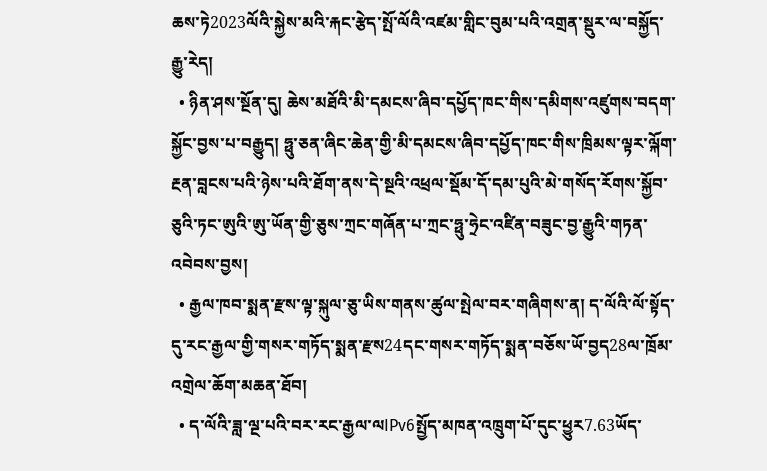ཆས་ཏེ2023ལོའི་སྐྱེས་མའི་རྐང་རྩེད་སྤོ་ལོའི་འཛམ་གླིང་བུམ་པའི་འགྲན་སྡུར་ལ་བསྐྱོད་རྒྱུ་རེད།
  • ཉིན་ཤས་སྔོན་དུ། ཆེས་མཐོའི་མི་དམངས་ཞིབ་དཔྱོད་ཁང་གིས་དམིགས་འཛུགས་བདག་སྐྱོང་བྱས་པ་བརྒྱུད། ཧྥུ་ཅན་ཞིང་ཆེན་གྱི་མི་དམངས་ཞིབ་དཔྱོད་ཁང་གིས་ཁྲིམས་ལྟར་ལྐོག་རྔན་བླངས་པའི་ཉེས་པའི་ཐོག་ནས་དེ་སྔའི་འཕྲལ་སྡོམ་དོ་དམ་པུའི་མེ་གསོད་རོགས་སྐྱོབ་ཅུའི་ཏང་ཨུའི་ཨུ་ཡོན་གྱི་ཅུས་ཀྲང་གཞོན་པ་ཀྲང་ཧྥུ་ཧྲེང་འཛིན་བཟུང་བྱ་རྒྱུའི་གཏན་འབེབས་བྱས།
  • རྒྱལ་ཁབ་སྨན་རྫས་ལྟ་སྐུལ་ཅུ་ཡིས་གནས་ཚུལ་སྤེལ་བར་གཞིགས་ན། ད་ལོའི་ལོ་སྟོད་དུ་རང་རྒྱལ་གྱི་གསར་གཏོད་སྨན་རྫས24དང་གསར་གཏོད་སྨན་བཅོས་ཡོ་བྱད28ལ་ཁྲོམ་འགྲེལ་ཆོག་མཆན་ཐོབ།
  • ད་ལོའི་ཟླ་ལྔ་པའི་བར་རང་རྒྱལ་ལIPv6སྤྱོད་མཁན་འཁྲུག་པོ་དུང་ཕྱུར7.63ཡོད་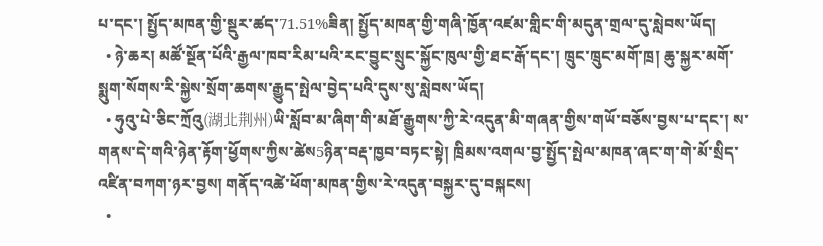པ་དང་། སྤྱོད་མཁན་གྱི་སྡུར་ཚད་71.51%ཟིན། སྤྱོད་མཁན་གྱི་གཞི་ཁྱོན་འཛམ་གླིང་གི་མདུན་གྲལ་དུ་སླེབས་ཡོད།
  • ཉེ་ཆར། མཚོ་སྔོན་པོའི་རྒྱལ་ཁབ་རིམ་པའི་རང་བྱུང་སྲུང་སྐྱོང་ཁུལ་གྱི་ཐང་རྒོ་དང་། ཁྲུང་ཁྲུང་མགོ་ཁྲ། ཆུ་སྐྱར་མགོ་སྨུག་སོགས་རི་སྐྱེས་སྲོག་ཆགས་རྒྱུད་སྤེལ་བྱེད་པའི་དུས་སུ་སླེབས་ཡོད།
  • ཧུའུ་པེ་ཅིང་ཀྲོའུ(湖北荆州)ཡི་སློབ་མ་ཞིག་གི་མཐོ་རྒྱུགས་ཀྱི་རེ་འདུན་མི་གཞན་གྱིས་གཡོ་བཅོས་བྱས་པ་དང་། ས་གནས་དེ་གའི་ཉེན་རྟོག་ཕྱོགས་ཀྱིས་ཚེས5ཉིན་བརྡ་ཁྱབ་བཏང་སྟེ། ཁྲིམས་འགལ་བྱ་སྤྱོད་སྤེལ་མཁན་ཞང་ག་གེ་མོ་སྲིད་འཛིན་བཀག་ཉར་བྱས། གནོད་འཚེ་ཕོག་མཁན་གྱིས་རེ་འདུན་བསྐྱར་དུ་བསྐངས།
  •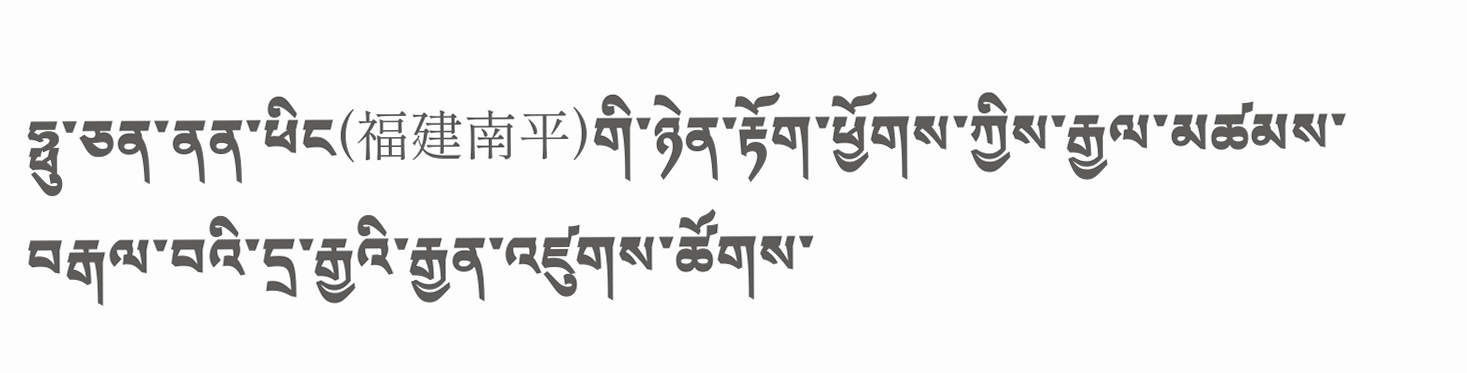ཧྥུ་ཅན་ནན་ཕིང(福建南平)གི་ཉེན་རྟོག་ཕྱོགས་ཀྱིས་རྒྱལ་མཚམས་བརྒལ་བའི་དྲ་རྒྱའི་རྒྱན་འཛུགས་ཚོགས་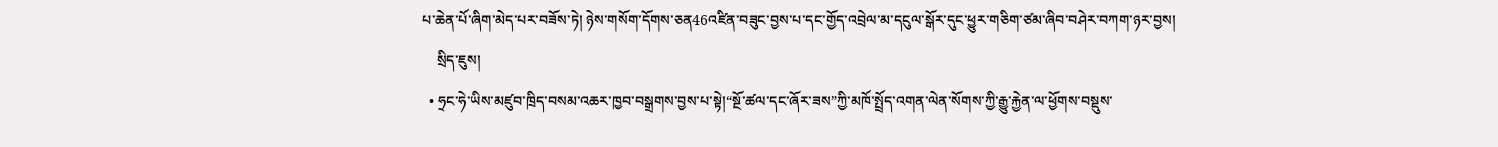པ་ཆེན་པོ་ཞིག་མེད་པར་བཟོས་ཏེ། ཉེས་གསོག་དོགས་ཅན46འཛིན་བཟུང་བྱས་པ་དང་གྱོད་འབྲེལ་མ་དངུལ་སྒོར་དུང་ཕྱུར་གཅིག་ཙམ་ཞིབ་བཤེར་བཀག་ཉར་བྱས།
    སྲིད་ཇུས།
  • ཧྲང་ཧེ་ཡིས་མཛུབ་ཁྲིད་བསམ་འཆར་ཁྱབ་བསྒྲགས་བྱས་པ་སྟེ།“སྔོ་ཚལ་དང་ཞོར་ཟས”ཀྱི་མཁོ་སྤྲོད་འགན་ལེན་སོགས་ཀྱི་རྒྱུ་རྐྱེན་ལ་ཕྱོགས་བསྡུས་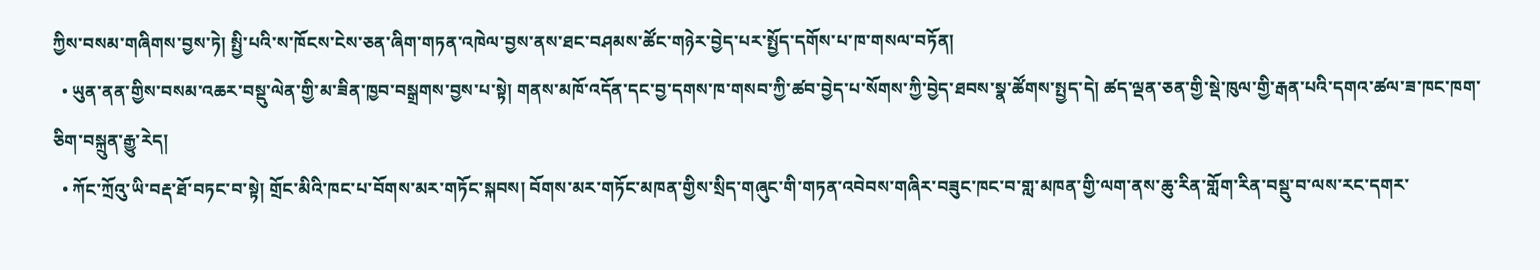ཀྱིས་བསམ་གཞིགས་བྱས་ཏེ། སྤྱི་པའི་ས་ཁོངས་ངེས་ཅན་ཞིག་གཏན་འཁེལ་བྱས་ནས་ཐང་བཤམས་ཚོང་གཉེར་བྱེད་པར་སྤྱོད་དགོས་པ་ཁ་གསལ་བཏོན།
  • ཡུན་ནན་གྱིས་བསམ་འཆར་བསྡུ་ལེན་གྱི་མ་ཟིན་ཁྱབ་བསྒྲགས་བྱས་པ་སྟེ། གནས་མཁོ་འདོན་དང་བྱ་དགས་ཁ་གསབ་ཀྱི་ཚབ་བྱེད་པ་སོགས་ཀྱི་བྱེད་ཐབས་སྣ་ཚོགས་སྤྱད་དེ། ཚད་ལྡན་ཅན་གྱི་སྡེ་ཁུལ་གྱི་རྒན་པའི་དགའ་ཚལ་ཟ་ཁང་ཁག་ཅིག་བསྐྲུན་རྒྱུ་རེད།
  • ཀོང་ཀྲོའུ་ཡི་བརྡ་ཐོ་བཏང་བ་སྟེ། གྲོང་མིའི་ཁང་པ་བོགས་མར་གཏོང་སྐབས། བོགས་མར་གཏོང་མཁན་གྱིས་སྲིད་གཞུང་གི་གཏན་འབེབས་གཞིར་བཟུང་ཁང་བ་གླ་མཁན་གྱི་ལག་ནས་ཆུ་རིན་གློག་རིན་བསྡུ་བ་ལས་རང་དགར་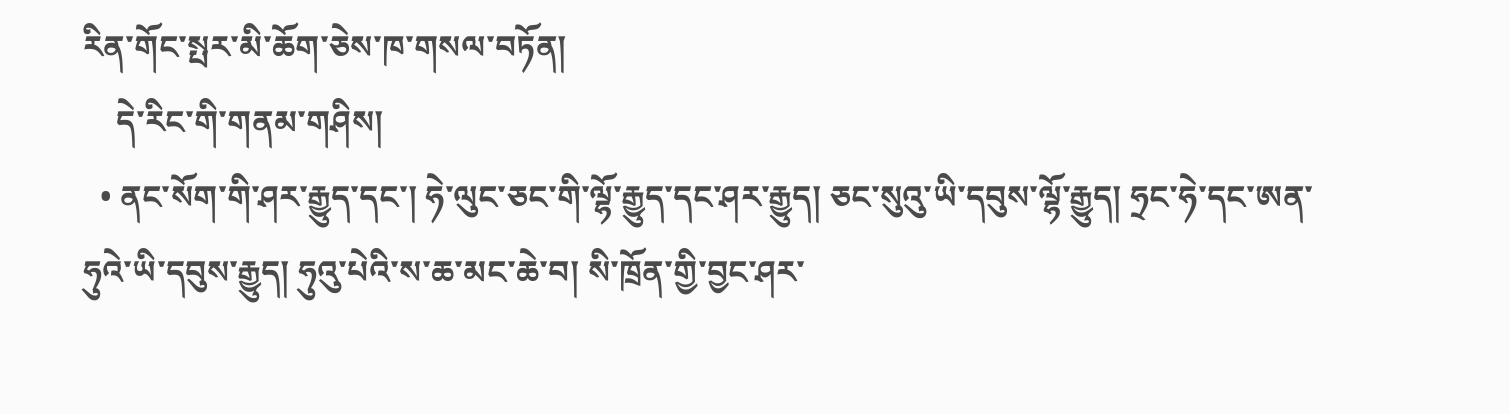རིན་གོང་སྤར་མི་ཆོག་ཅེས་ཁ་གསལ་བཏོན།
    དེ་རིང་གི་གནམ་གཤིས།
  • ནང་སོག་གི་ཤར་རྒྱུད་དང་། ཧེ་ལུང་ཅང་གི་ལྷོ་རྒྱུད་དང་ཤར་རྒྱུད། ཅང་སུའུ་ཡི་དབུས་ལྷོ་རྒྱུད། ཧྲང་ཧེ་དང་ཨན་ཧུའེ་ཡི་དབུས་རྒྱུད། ཧུའུ་པེའི་ས་ཆ་མང་ཆེ་བ། སི་ཁྲོན་གྱི་བྱང་ཤར་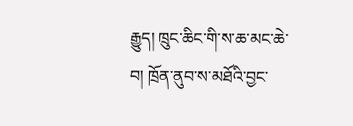རྒྱུད། ཁྲུང་ཆིང་གི་ས་ཆ་མང་ཆེ་བ། ཁྲོན་ནུབ་ས་མཐོའི་བྱང་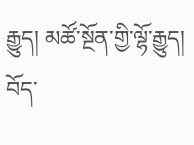རྒྱུད། མཚོ་སྔོན་གྱི་ལྷོ་རྒྱུད། བོད་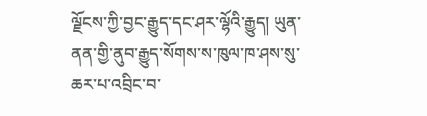ལྗོངས་ཀྱི་བྱང་རྒྱུད་དང་ཤར་ལྷོའི་རྒྱུད། ཡུན་ནན་གྱི་ནུབ་རྒྱུད་སོགས་ས་ཁུལ་ཁ་ཤས་སུ་ཆར་པ་འབྲིང་བ་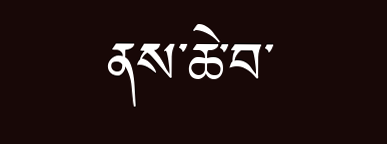ནས་ཆེ་བ་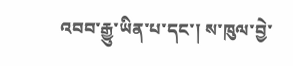འབབ་རྒྱུ་ཡིན་པ་དང་། ས་ཁུལ་བྱེ་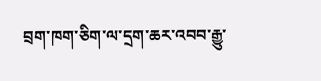བྲག་ཁག་ཅིག་ལ་དྲག་ཆར་འབབ་རྒྱུ་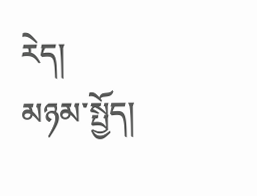རེད།
མཉམ་སྤྱོད།